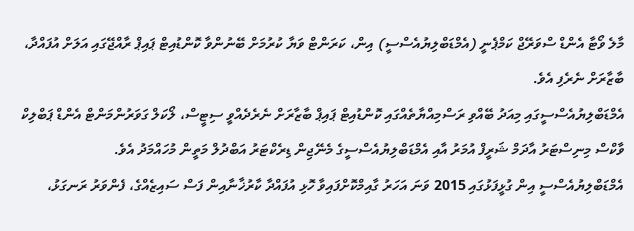މާލެ ވޯޓާ އެންޑް ސްވަރޭޖް ކަމްޕެނީ (އެމްޑަބްލިޔުއެސްސީ) އިން، ކަރަންޓް ވަޔާ ކުރުމަށް ބޭނުންވާ ކޮންޑުއިޓް ޕައިޕް ރާއްޖޭގައި އަލަށް އުފައްދާ، ބާޒާރަށް ނެރެފި އެވެ.
އެމްޑަބްލިޔުއެސްސީގައި މިއަދު ބޭއްވި ރަސްމިއްޔާތެއްގައި ކޮންޑުއިޓް ޕައިޕް ބާޒާރަށް ނެރެދެއްވީ ސިޓީސް، ލޯކަލް ގަވަރުންމަންޓް އެންޑް ޕަބްލިކް ވާކްސް މިނިސްޓަރު އާދަމް ޝަރީފް އުމަރު އާއި އެމްޑަބްލިޔުއެސްސީގެ މެނޭޖިން ޑިރެކްޓަރު އަބްދުލް މަތީން މުހައްމަދު އެވެ.
އެމްޑަބްލިޔުއެސްސީ އިން ގުޅީފަޅުގައި 2015 ވަނަ އަހަރު ގާއިމްކޮށްފައިވާ ހޮޅި އުފައްދާ ކާރުޚާނާއިން ފަސް ސައިޒެއްގެ، ފެންވަރު ރަނގަޅު،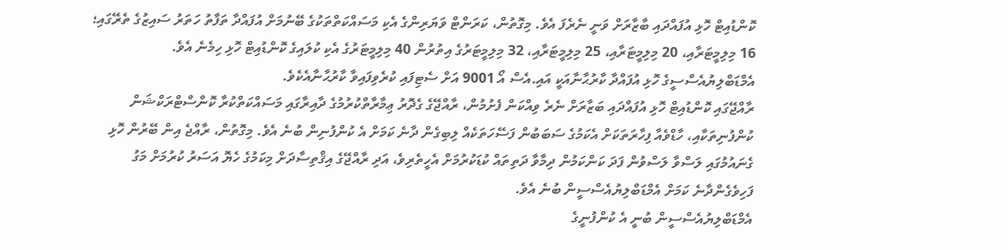ކޮންޑުއިޓް ހޮޅި އުފައްދައި ބާޒާރަށް ވަނީ ނެރެފަ އެވެ. މިގޮތުން، ކަރަންޓް ވަޔަރިންގެ އެކި މަސައްކަތްތަކުގެ ބޭނުމަށް އުފައްދާ ތަފާތު ހަތަރު ސައިޒުގެ ތެރޭގައި؛ 16 މިލިމީޓަރާއި، 20 މިލިމީޓަރާއި، 25 މިލިމީޓަރާއި، 32 މިލިމީޓަރުގެ އިތުރުން 40 މިލިމީޓަރުގެ އެކި ކުލައިގެ ކޮންޑުއިޓް ހޮޅި ހިމެނެ އެވެ.
އެމްޑަބްލިޔުއެސްސީގެ ހޮޅި އުފައްދާ ކާރުޙާނާއަކީ އައި.އެސް އޯ 9001 އަށް ސެޓިފައި ކުރެވިފައިވާ ކާރުޙާނާއެކެވެ.
ރާއްޖޭގައި ކޮންޑުއިޓް ހޮޅި އުފައްދައި ބަޒާރަށް ނެރެ ވިއްކަން ފެށުމުން، ރާއްޖޭގެ ގެދޮރު ޢިމާރާތްކުރުމުގެ ދާއިރާގައި މަސައްކަތްކުރާ ކޮންސްޓްރަކްޝަން ކުންފުނިތަކާއި، ހާޑްވެއާ ފިހާރަތަކަށް އެކަމުގެ ސަބަބުން ފަސޭހަތަކެއް ލިބިގެން ދާނެ ކަމަށް އެ ކުންފުނިން ބުނެ އެވެ. މިގޮތުން، ރާއްޖެ އިން ބޭރުން ހޮޅި ގެނައުމުގައި ލަސްވާ ލަސްވުން ފަދަ ކަންކަމުން ދިމާވާ ދަތިތައް ކުޑަކުރުމަށް އެހީތެރިވެ، އަދި ރާއްޖޭގެ އިޤްތިސާދަށް މިކަމުގެ ހެޔޮ އަސަރު ކުރުމަށް މަގު ފަހިވެގެންދާނެ ކަމަށް އެމްޑަބްލިޔުއެސްސީން ބުނެ އެވެ.
އެމްޑަބްލިޔުއެސްސީން ބުނީ އެ ކުންފުނީގެ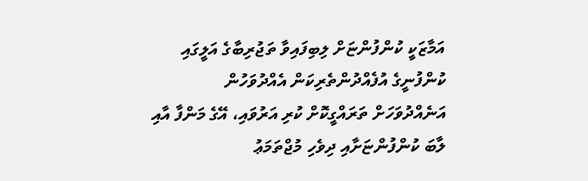އަމާޒަކީ ކުންފުންޏަށް ލިބިފައިވާ ތަޖުރިބާގެ އަލީގައި ކުންފުނީގެ އުފެއްދުންތެރިކަން އެއްދުވަހުން އަނެއްދުވަހަށް ތަރައްގީކޮށް ކުރި އަރުވައި، އޭގެ މަންފާ އާއި ލާބަ ކުންފުންޏަށާއި ދިވެހި މުޖްތަމަޢު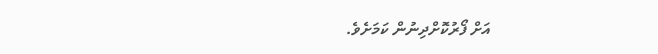އަށް ފޯރުކޮށްދިނުން ކަމަށެވެ.